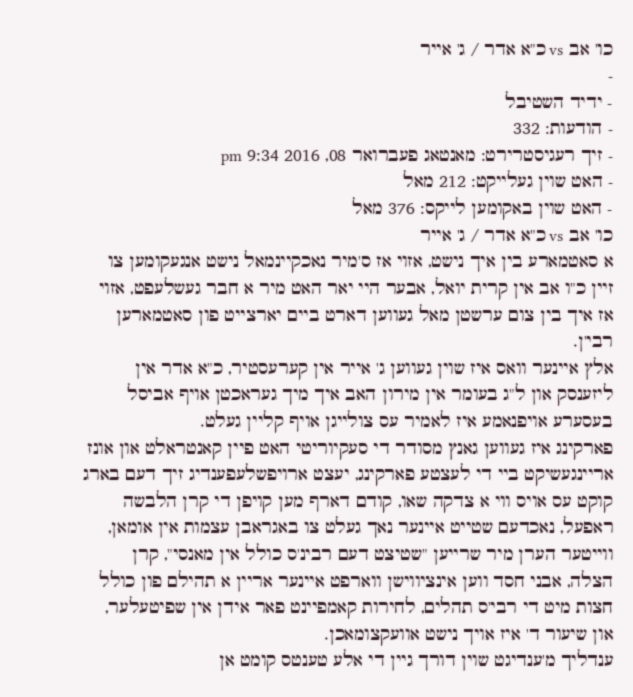כו' אב vs כ"א אדר / ג' אייר
-
- ידיד השטיבל
- הודעות: 332
- זיך רעגיסטרירט: מאנטאג פעברואר 08, 2016 9:34 pm
- האט שוין געלייקט: 212 מאל
- האט שוין באקומען לייקס: 376 מאל
כו' אב vs כ"א אדר / ג' אייר
א סאטמארע בין איך נישט, אזוי אז ס'מיר נאכקיינמאל נישט אנגעקומען צו זיין כ"ו אב אין קרית יואל, אבער היי יאר האט מיר א חבר געשלעפט, אזוי אז איך בין צום ערשטן מאל געווען דארט ביים יארצייט פון סאטמארען רבי'ן.
אלץ איינער וואס איז שוין געווען ג' אייר אין קערעסטיר, כ"א אדר אין ליזענסק און ל"ג בעומר אין מירון האב איך מיך געראכטן אויף אביסל בעסערע אויפנאמע איז לאמיר עס צולייגן אויף קליין געלט.
פארקינג איז געווען גאנץ מסודר די סעקיוריטי האט פיין קאנטראלט און אונז אריינגעשיקט ביי די לעצטע פארקינג, יעצט ארויפשלעפענדיג זיך דעם בארג קוקט עס אויס ווי א צדקה שאו, קודם דארף מען קויפן די קרן הלבשה ראפעל, נאכדעם שטייט איינער נאך געלט צו באגראבן עצמות אין אומאן, ווייטער הערן מיר שרייען "שטיצט דעם רבינ'ס כולל אין מאנסי", קרן הצלה, אבני חסד ווען אינציווישן ווארפט איינער אריין א תהילם פון כולל חצות מיט די רבי'ס תהלים, לחירות קאמפיינט פאר אידן אין שפיטעלער, און שיעור ד' איז אויך נישט אוועקצומאכן.
ענדליך מ'ענדיגט שוין דורך גיין די אלע טענטס קומט אן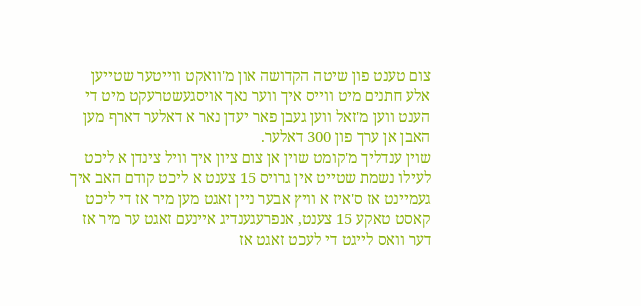צום טענט פון שיטה הקדושה און מ'וואקט ווייטער שטייען אלע חתנים מיט ווייס איך ווער נאך אויסגעשטרעקט מיט די הענט ווען מ'זאל ווען געבן פאר יעדן נאר א דאלער דארף מען האבן אן ערך פון 300 דאלער.
שוין ענדליך מ'קומט שוין אן צום ציון איך וויל צינדן א ליכט לעילו נשמת שטייט אין גרויס 15 צענט א ליכט קודם האב איך געמיינט אז ס'איז א וויץ אבער ניין זאגט מען מיר אז די ליכט קאסט טאקע 15 צענט, אנפרעגענדיג איינעם זאגט ער מיר אז דער וואס לייגט די לעכט זאגט אז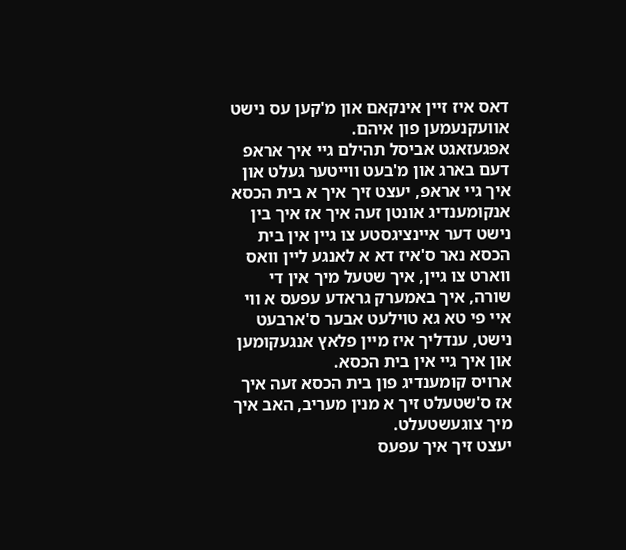דאס איז זיין אינקאם און מ'קען עס נישט אוועקנעמען פון איהם.
אפגעזאגט אביסל תהילם גיי איך אראפ דעם בארג און מ'בעט ווייטער געלט און איך גיי אראפ, יעצט זיך איך א בית הכסא אנקומענדיג אונטן זעה איך אז איך בין נישט דער איינציגסטע צו גיין אין בית הכסא נאר ס'איז דא א לאנגע ליין וואס ווארט צו גיין, איך שטעל מיך אין די שורה, איך באמערק גראדע עפעס א ווי איי פי טא גא טוילעט אבער ס'ארבעט נישט, ענדליך איז מיין פלאץ אנגעקומען און איך גיי אין בית הכסא.
ארויס קומענדיג פון בית הכסא זעה איך אז ס'שטעלט זיך א מנין מעריב, האב איך מיך צוגעשטעלט.
יעצט זיך איך עפעס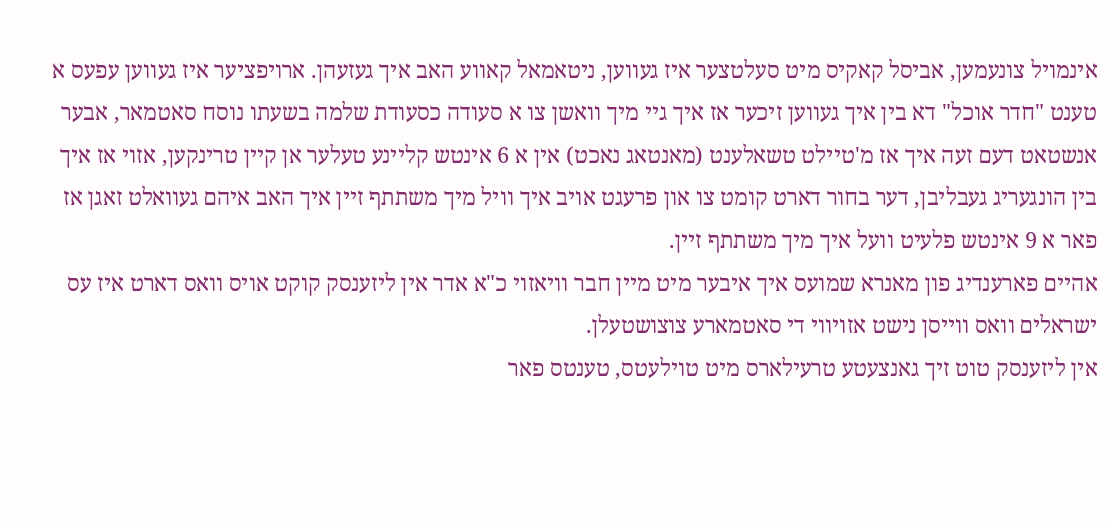אינמויל צונעמען, אביסל קאקיס מיט סעלטצער איז געווען, ניטאמאל קאווע האב איך געזעהן. ארויפציער איז געווען עפעס א טענט "חדר אוכל" דא בין איך געווען זיכער אז איך גיי מיך וואשן צו א סעודה כסעודת שלמה בשעתו נוסח סאטמאר, אבער אנשטאט דעם זעה איך אז מ'טיילט טשאלענט (מאנטאג נאכט) אין א 6 אינטש קליינע טעלער אן קיין טרינקען, אזוי אז איך בין הונגעריג געבליבן, דער בחור דארט קומט צו און פרעגט אויב איך וויל מיך משתתף זיין איך האב איהם געוואלט זאגן אז פאר א 9 אינטש פלעיט וועל איך מיך משתתף זיין.
אהיים פארענדיג פון מאנרא שמועס איך איבער מיט מיין חבר וויאזוי כ"א אדר אין ליזענסק קוקט אויס וואס דארט איז עס ישראלים וואס ווייסן נישט אזויווי די סאטמארע צוצושטעלן.
אין ליזענסק טוט זיך גאנצעטע טרעילארס מיט טוילעטס, טענטס פאר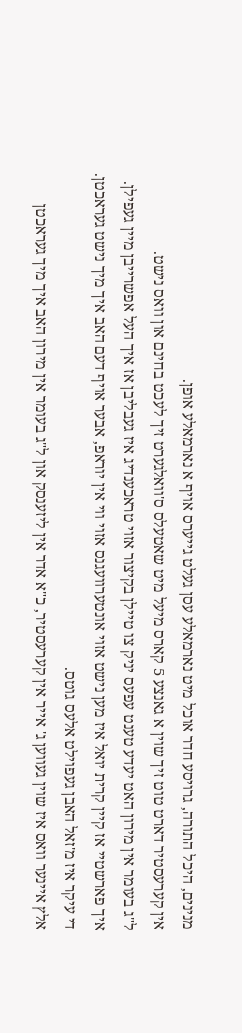מנינים, היכל התורה, גרויסע חדר אוכל מיט נארמאלע עסן געלט גייערס אויף א נארמאלע אופן.
אין קערעסטיר דארט טוט זיך שוין א גאנצע 5 קארס מיעל מיט שאטעלס ס'וואלגערט זיך לעכט בחינם און וואס נישט.
ל"ג בעומר אין מירון האט יעדע טענט עפעס יניק צו טיילן בקיצור אזוי טראכענדיג איז געבליבן אז איך העל אפשרייבן מיין געפילן.
איך פארשטיי אז קיין קרית יואל איז מען נישט אזוי אונטערוועגנס אזוי ווי אין יוראפ, אבער אויף דעם האב איך מיך נישט געראכטן.
די עיקר איז מ'זאל האבן געפוילט אלעס גוטס.
אלץ איינער וואס איז שוין געווען ג' אייר אין קערעסטיר, כ"א אדר אין ליזענסק און ל"ג בעומר אין מירון האב איך מיך געראכטן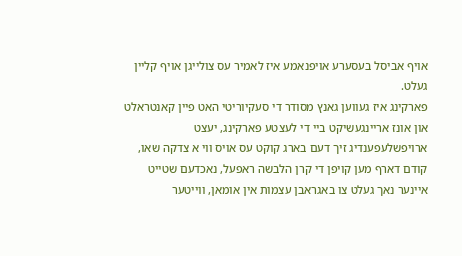אויף אביסל בעסערע אויפנאמע איז לאמיר עס צולייגן אויף קליין געלט.
פארקינג איז געווען גאנץ מסודר די סעקיוריטי האט פיין קאנטראלט און אונז אריינגעשיקט ביי די לעצטע פארקינג, יעצט ארויפשלעפענדיג זיך דעם בארג קוקט עס אויס ווי א צדקה שאו, קודם דארף מען קויפן די קרן הלבשה ראפעל, נאכדעם שטייט איינער נאך געלט צו באגראבן עצמות אין אומאן, ווייטער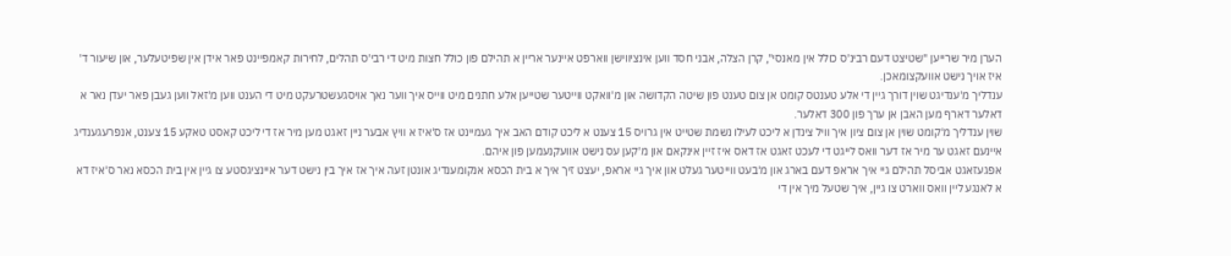הערן מיר שרייען "שטיצט דעם רבינ'ס כולל אין מאנסי", קרן הצלה, אבני חסד ווען אינציווישן ווארפט איינער אריין א תהילם פון כולל חצות מיט די רבי'ס תהלים, לחירות קאמפיינט פאר אידן אין שפיטעלער, און שיעור ד' איז אויך נישט אוועקצומאכן.
ענדליך מ'ענדיגט שוין דורך גיין די אלע טענטס קומט אן צום טענט פון שיטה הקדושה און מ'וואקט ווייטער שטייען אלע חתנים מיט ווייס איך ווער נאך אויסגעשטרעקט מיט די הענט ווען מ'זאל ווען געבן פאר יעדן נאר א דאלער דארף מען האבן אן ערך פון 300 דאלער.
שוין ענדליך מ'קומט שוין אן צום ציון איך וויל צינדן א ליכט לעילו נשמת שטייט אין גרויס 15 צענט א ליכט קודם האב איך געמיינט אז ס'איז א וויץ אבער ניין זאגט מען מיר אז די ליכט קאסט טאקע 15 צענט, אנפרעגענדיג איינעם זאגט ער מיר אז דער וואס לייגט די לעכט זאגט אז דאס איז זיין אינקאם און מ'קען עס נישט אוועקנעמען פון איהם.
אפגעזאגט אביסל תהילם גיי איך אראפ דעם בארג און מ'בעט ווייטער געלט און איך גיי אראפ, יעצט זיך איך א בית הכסא אנקומענדיג אונטן זעה איך אז איך בין נישט דער איינציגסטע צו גיין אין בית הכסא נאר ס'איז דא א לאנגע ליין וואס ווארט צו גיין, איך שטעל מיך אין די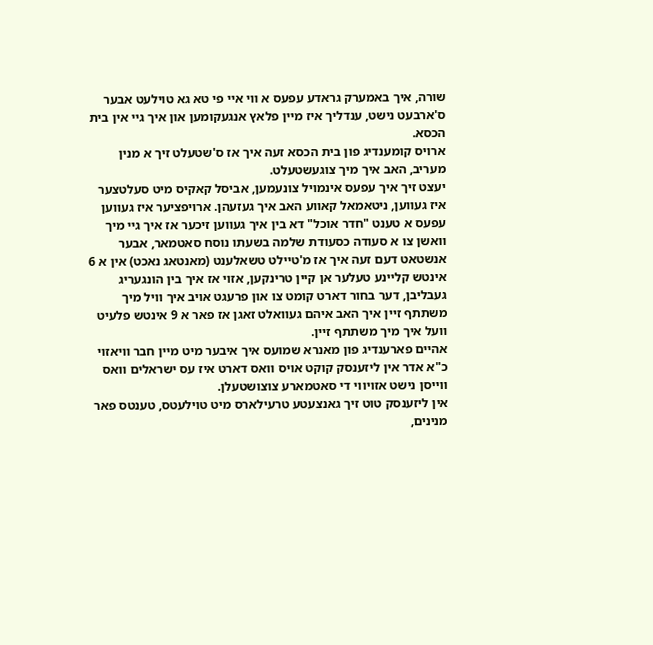שורה, איך באמערק גראדע עפעס א ווי איי פי טא גא טוילעט אבער ס'ארבעט נישט, ענדליך איז מיין פלאץ אנגעקומען און איך גיי אין בית הכסא.
ארויס קומענדיג פון בית הכסא זעה איך אז ס'שטעלט זיך א מנין מעריב, האב איך מיך צוגעשטעלט.
יעצט זיך איך עפעס אינמויל צונעמען, אביסל קאקיס מיט סעלטצער איז געווען, ניטאמאל קאווע האב איך געזעהן. ארויפציער איז געווען עפעס א טענט "חדר אוכל" דא בין איך געווען זיכער אז איך גיי מיך וואשן צו א סעודה כסעודת שלמה בשעתו נוסח סאטמאר, אבער אנשטאט דעם זעה איך אז מ'טיילט טשאלענט (מאנטאג נאכט) אין א 6 אינטש קליינע טעלער אן קיין טרינקען, אזוי אז איך בין הונגעריג געבליבן, דער בחור דארט קומט צו און פרעגט אויב איך וויל מיך משתתף זיין איך האב איהם געוואלט זאגן אז פאר א 9 אינטש פלעיט וועל איך מיך משתתף זיין.
אהיים פארענדיג פון מאנרא שמועס איך איבער מיט מיין חבר וויאזוי כ"א אדר אין ליזענסק קוקט אויס וואס דארט איז עס ישראלים וואס ווייסן נישט אזויווי די סאטמארע צוצושטעלן.
אין ליזענסק טוט זיך גאנצעטע טרעילארס מיט טוילעטס, טענטס פאר מנינים,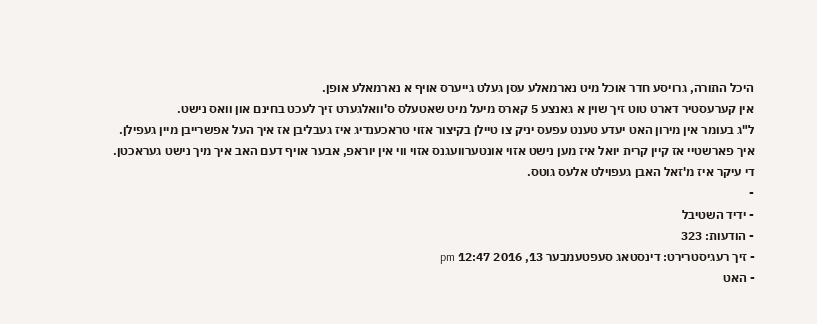היכל התורה, גרויסע חדר אוכל מיט נארמאלע עסן געלט גייערס אויף א נארמאלע אופן.
אין קערעסטיר דארט טוט זיך שוין א גאנצע 5 קארס מיעל מיט שאטעלס ס'וואלגערט זיך לעכט בחינם און וואס נישט.
ל"ג בעומר אין מירון האט יעדע טענט עפעס יניק צו טיילן בקיצור אזוי טראכענדיג איז געבליבן אז איך העל אפשרייבן מיין געפילן.
איך פארשטיי אז קיין קרית יואל איז מען נישט אזוי אונטערוועגנס אזוי ווי אין יוראפ, אבער אויף דעם האב איך מיך נישט געראכטן.
די עיקר איז מ'זאל האבן געפוילט אלעס גוטס.
-
- ידיד השטיבל
- הודעות: 323
- זיך רעגיסטרירט: דינסטאג סעפטעמבער 13, 2016 12:47 pm
- האט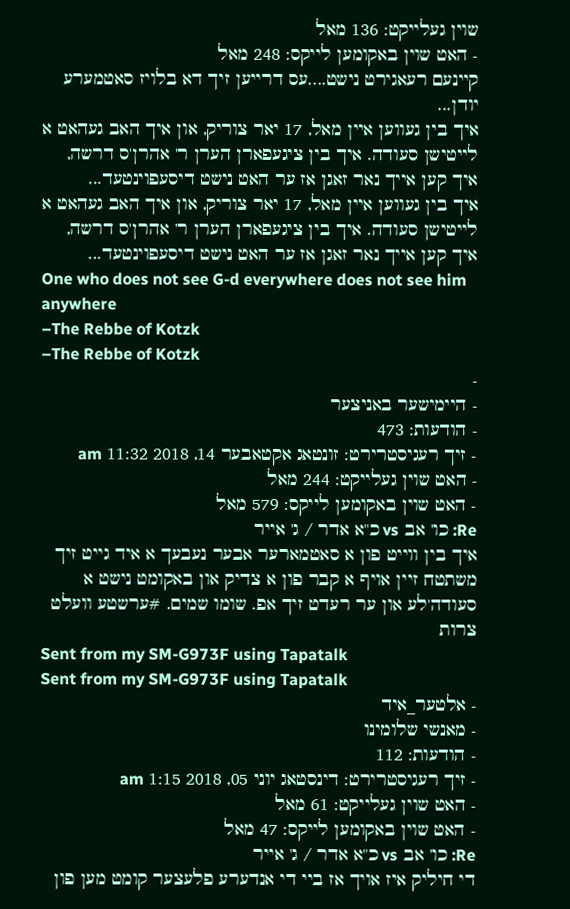שוין געלייקט: 136 מאל
- האט שוין באקומען לייקס: 248 מאל
קיינעם רעאגירט נישט....עס דרייען זיך דא בלויז סאטמערע יודן...
איך בין געווען איין מאל, 17 יאר צוריק, און איך האב געהאט א לייטישן סעודה. איך בין ציגעפארן הערן ר' אהרן'ס דרשה, איך קען אייך נאר זאגן אז ער האט נישט דיסעפוינטעד...
איך בין געווען איין מאל, 17 יאר צוריק, און איך האב געהאט א לייטישן סעודה. איך בין ציגעפארן הערן ר' אהרן'ס דרשה, איך קען אייך נאר זאגן אז ער האט נישט דיסעפוינטעד...
One who does not see G-d everywhere does not see him anywhere
–The Rebbe of Kotzk
–The Rebbe of Kotzk
-
- היימישער באניצער
- הודעות: 473
- זיך רעגיסטרירט: זונטאג אקטאבער 14, 2018 11:32 am
- האט שוין געלייקט: 244 מאל
- האט שוין באקומען לייקס: 579 מאל
Re: כו' אב vs כ"א אדר / ג' אייר
איך בין ווייט פון א סאטמארער אבער נעבעך א איד גייט זיך משתטח זיין אויף א קבר פון א צדיק און באקומט נישט א סעודה'לע און ער רעדט זיך אפ. שומו שמים. #ערשטע וועלט צרות
Sent from my SM-G973F using Tapatalk
Sent from my SM-G973F using Tapatalk
- אלטער_איד
- מאנשי שלומינו
- הודעות: 112
- זיך רעגיסטרירט: דינסטאג יוני 05, 2018 1:15 am
- האט שוין געלייקט: 61 מאל
- האט שוין באקומען לייקס: 47 מאל
Re: כו' אב vs כ"א אדר / ג' אייר
די חיליק איז אויך אז ביי די אנדערע פלעצער קומט מען פון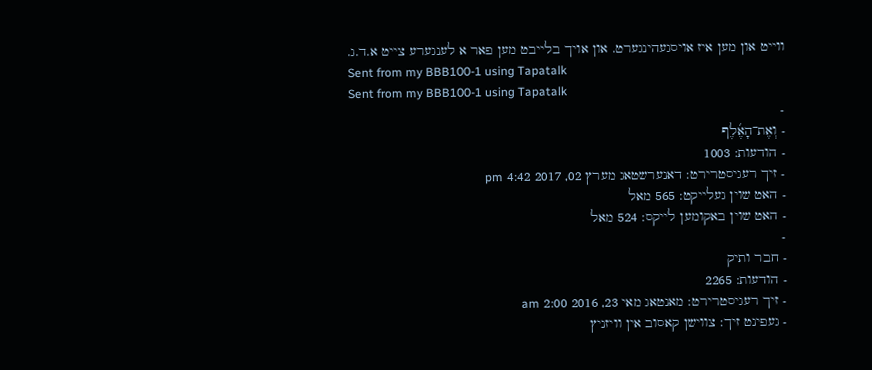ווייט און מען איז אויסגעהינגערט. און אויך בלייבט מען פאר א לענגערע צייט א.ד.ג.
Sent from my BBB100-1 using Tapatalk
Sent from my BBB100-1 using Tapatalk
-
- וְאֶת־הָאֶ֜לֶף
- הודעות: 1003
- זיך רעגיסטרירט: דאנערשטאג מערץ 02, 2017 4:42 pm
- האט שוין געלייקט: 565 מאל
- האט שוין באקומען לייקס: 524 מאל
-
- חבר ותיק
- הודעות: 2265
- זיך רעגיסטרירט: מאנטאג מאי 23, 2016 2:00 am
- געפינט זיך: צווישן קאסוב אין וויזניץ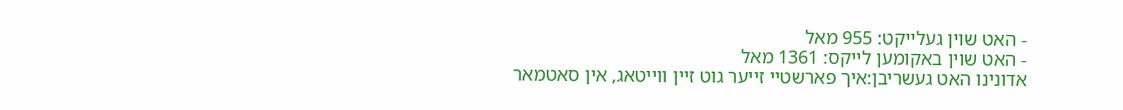- האט שוין געלייקט: 955 מאל
- האט שוין באקומען לייקס: 1361 מאל
אדונינו האט געשריבן:איך פארשטיי זייער גוט זיין ווייטאג, אין סאטמאר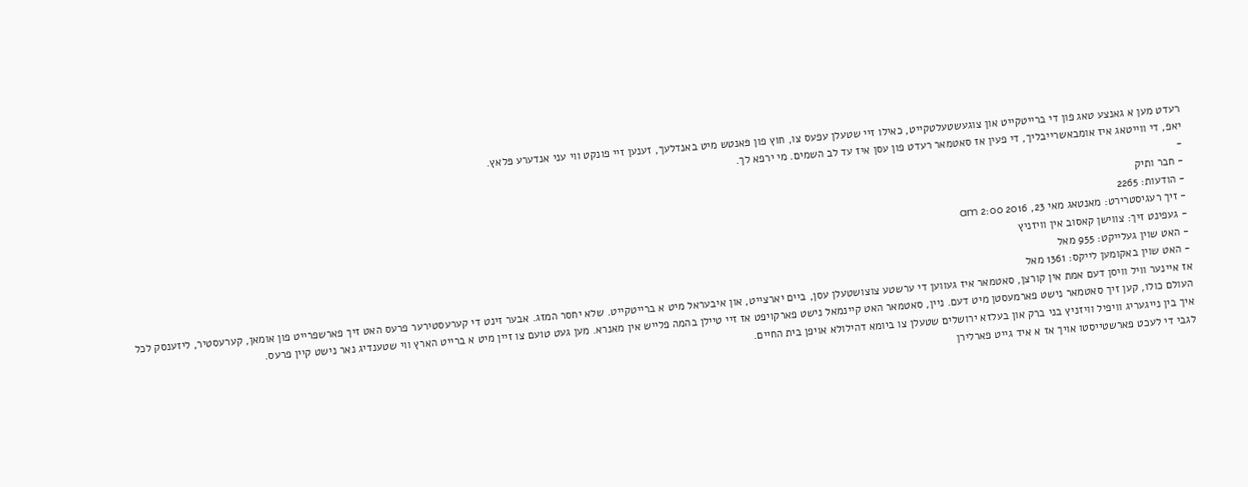רעדט מען א גאנצע טאג פון די ברייטקייט און צוגעשטעלטקייט, כאילו זיי שטעלן עפעס צו, חוץ פון פּאנטש מיט באנדלעך, זענען זיי פונקט ווי עני אנדערע פּלאץ.
יאפ, די ווייטאג איז אומבאשרייבליך, די פעין אז סאטמאר רעדט פון עסן איז עד לב השמים. מי ירפא לך.
-
- חבר ותיק
- הודעות: 2265
- זיך רעגיסטרירט: מאנטאג מאי 23, 2016 2:00 am
- געפינט זיך: צווישן קאסוב אין וויזניץ
- האט שוין געלייקט: 955 מאל
- האט שוין באקומען לייקס: 1361 מאל
אז איינער וויל וויסן דעם אמת אין קורצן, סאטמאר איז געווען די ערשטע צוצושטעלן עסן, ביים יארצייט, און איבעראל מיט א ברייטקייט. שלא יחסר המזג. אבער זינט די קערעסטירער פרעס האט זיך פארשפרייט פון אומאן, קערעסטיר, ליזענסק לכל העולם כולו, קען זיך סאטמאר נישט פארמעסטן מיט דעם. ניין, סאטמאר האט קיינמאל נישט פארקויפט אז זיי טיילן בהמה פלייש אין מאנרא. מען געט טועם צו זיין מיט א ברייט הארץ ווי שטענדיג נאר נישט קיין פרעס.
איך בין נייגעריג וויפיל וויזניץ בני ברק און בעלזא ירושלים שטעלן צו ביומא דהילולא אויפן בית החיים.
לגבי די לעכט פארשטייסטו אויך אז א איד גייט פארלירן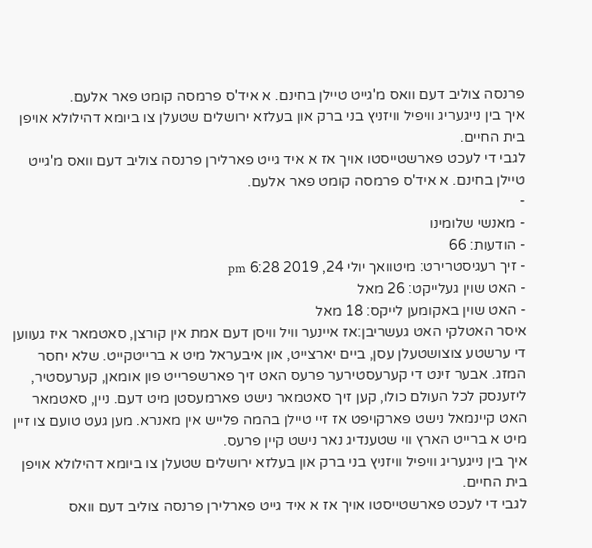פרנסה צוליב דעם וואס מ'גייט טיילן בחינם. א איד'ס פרמסה קומט פאר אלעם.
איך בין נייגעריג וויפיל וויזניץ בני ברק און בעלזא ירושלים שטעלן צו ביומא דהילולא אויפן בית החיים.
לגבי די לעכט פארשטייסטו אויך אז א איד גייט פארלירן פרנסה צוליב דעם וואס מ'גייט טיילן בחינם. א איד'ס פרמסה קומט פאר אלעם.
-
- מאנשי שלומינו
- הודעות: 66
- זיך רעגיסטרירט: מיטוואך יולי 24, 2019 6:28 pm
- האט שוין געלייקט: 26 מאל
- האט שוין באקומען לייקס: 18 מאל
איסר האטלקי האט געשריבן:אז איינער וויל וויסן דעם אמת אין קורצן, סאטמאר איז געווען די ערשטע צוצושטעלן עסן, ביים יארצייט, און איבעראל מיט א ברייטקייט. שלא יחסר המזג. אבער זינט די קערעסטירער פרעס האט זיך פארשפרייט פון אומאן, קערעסטיר, ליזענסק לכל העולם כולו, קען זיך סאטמאר נישט פארמעסטן מיט דעם. ניין, סאטמאר האט קיינמאל נישט פארקויפט אז זיי טיילן בהמה פלייש אין מאנרא. מען געט טועם צו זיין מיט א ברייט הארץ ווי שטענדיג נאר נישט קיין פרעס.
איך בין נייגעריג וויפיל וויזניץ בני ברק און בעלזא ירושלים שטעלן צו ביומא דהילולא אויפן בית החיים.
לגבי די לעכט פארשטייסטו אויך אז א איד גייט פארלירן פרנסה צוליב דעם וואס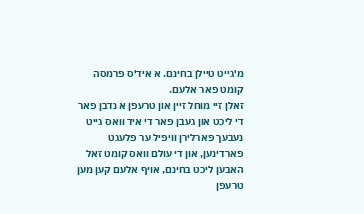מ'גייט טיילן בחינם. א איד'ס פרמסה קומט פאר אלעם.
זאלן זיי מוחל זיין און טרעפן א נדבן פאר די ליכט און געבן פאר די איד וואס גייט נעבעך פארלירן וויפיל ער פלעגט פארדינען, און די עולם וואס קומט זאל האבען ליכט בחינם, אויף אלעם קען מען טרעפן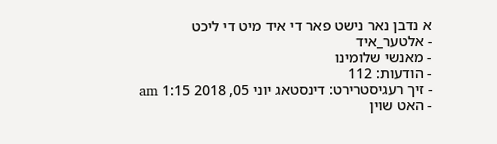א נדבן נאר נישט פאר די איד מיט די ליכט
- אלטער_איד
- מאנשי שלומינו
- הודעות: 112
- זיך רעגיסטרירט: דינסטאג יוני 05, 2018 1:15 am
- האט שוין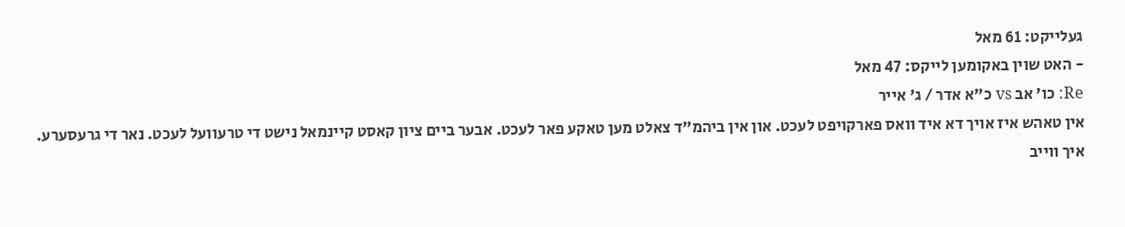געלייקט: 61 מאל
- האט שוין באקומען לייקס: 47 מאל
Re: כו' אב vs כ"א אדר / ג' אייר
אין טאהש איז אויך דא איד וואס פארקויפט לעכט. און אין ביהמ"ד צאלט מען טאקע פאר לעכט. אבער ביים ציון קאסט קיינמאל נישט די טרעוועל לעכט. נאר די גרעסערע. איך ווייב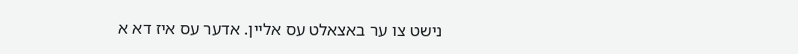נישט צו ער באצאלט עס אליין. אדער עס איז דא א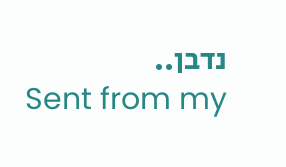נדבן..
Sent from my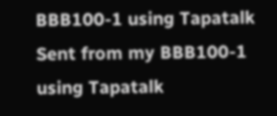BBB100-1 using Tapatalk
Sent from my BBB100-1 using Tapatalk